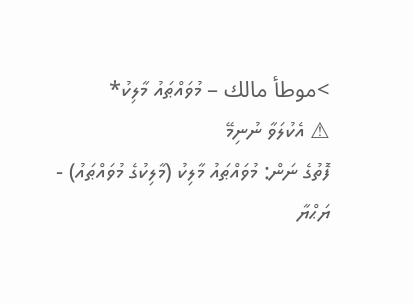>موطأ مالك – މުވައްޠައު މާލިކު*
⚠ އެކުލަވާ ނުނިމޭ
ފޮތުގެ ނަން: މުވައްޠައު މާލިކު (މާލިކުގެ މުވައްޠައު) - ޔަޙްޔާ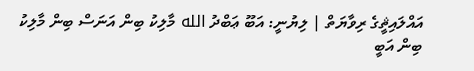އައްލައިޘީގެ ރިވާޔަތް | ލިޔުނީ: އަބޫ ޢަބްދު الله މާލިކު ބިން އަނަސް ބިން މާލިކު ބިން އަބީ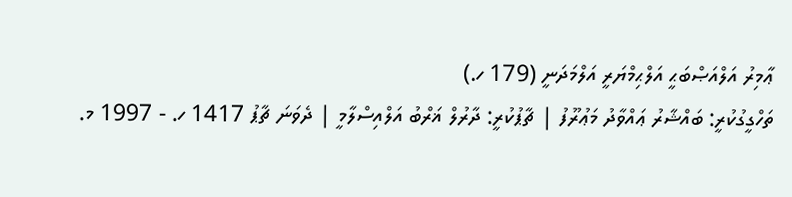ޢާމިރު އަލްއަޞްބަޙީ އަލްޙިމްޔަރީ އަލްމަދަނީ (179 ހ.)
ތަހްގީގުކުރީ: ބައްޝާރު ޢައްވާދު މަޢުރޫފު | ޗާޕުކުރީ: ދާރުލް ޣަރްބު އަލްއިސްލާމީ | ދެވަނަ ޗާޕު 1417 ހ. - 1997 މ.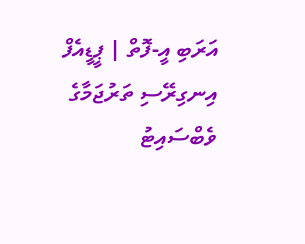އަރަބި އީ-ފޮތް | ޕީޑީއެފް
އިނގިރޭސި ތަރުޖަމާގެ ވެބްސައިޓު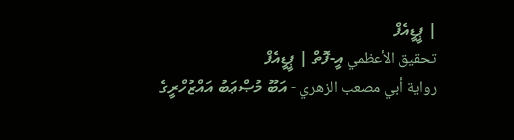| ޕީޑީއެފް
تحقيق الأعظمي އީ-ފޮތް | ޕީޑީއެފް
رواية أبي مصعب الزهري - އަބޫ މުޞްޢަބު އައްޒުހްރީގެ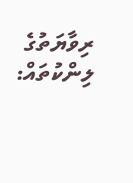ރިވާޔަތުގެ ލިންކުތައް: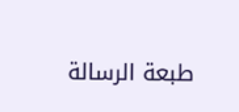طبعة الرسالة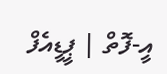އީ-ފޮތް | ޕީޑީއެފް